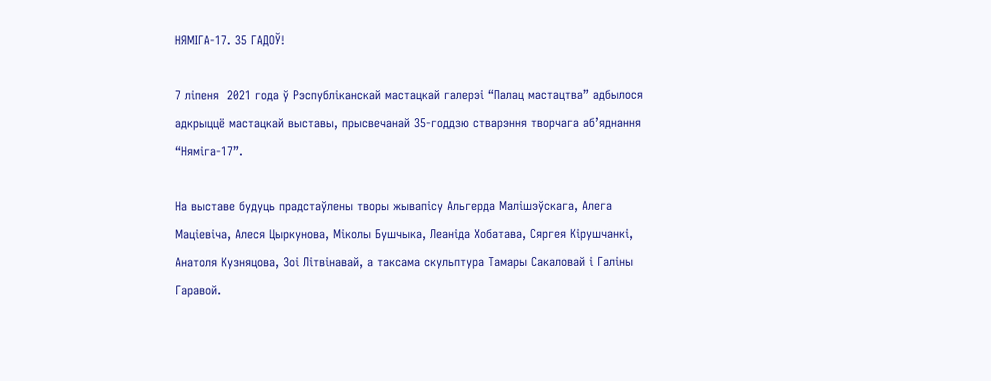НЯМІГА-17. 35 ГАДОЎ!

7 ліпеня  2021 года ў Рэспубліканскай мастацкай галерэі “Палац мастацтва” адбылося адкрыццё мастацкай выставы, прысвечанай 35-годдзю стварэння творчага аб’яднання “Няміга-17”.

На выставе будуць прадстаўлены творы жывапісу Альгерда Малішэўскага, Алега Маціевіча, Алеся Цыркунова, Міколы Бушчыка, Леаніда Хобатава, Сяргея Кірушчанкі, Анатоля Кузняцова, Зоі Літвінавай, а таксама скульптура Тамары Сакаловай і Галіны Гаравой.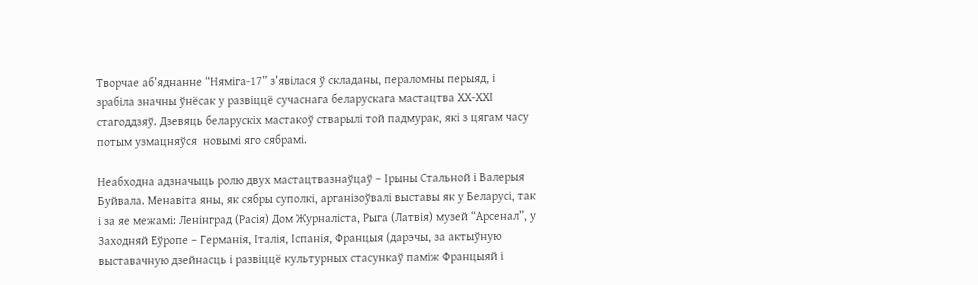Творчае аб’яднанне “Няміга-17” з’явілася ў складаны, пераломны перыяд, і зрабіла значны ўнёсак у развіццё сучаснага беларускага мастацтва ХХ-ХХІ стагоддзяў. Дзевяць беларускіх мастакоў стварылі той падмурак, які з цягам часу  потым узмацняўся  новымі яго сябрамі.

Неабходна адзначыць ролю двух мастацтвазнаўцаў – Ірыны Стальной і Валерыя Буйвала. Менавіта яны, як сябры суполкі, арганізоўвалі выставы як у Беларусі, так і за яе межамі: Ленінград (Расія) Дом Журналіста, Рыга (Латвія) музей “Арсенал”, у Заходняй Еўропе – Германія, Італія, Іспанія, Францыя (дарэчы, за актыўную выставачную дзейнасць і развіццё культурных стасункаў паміж Францыяй і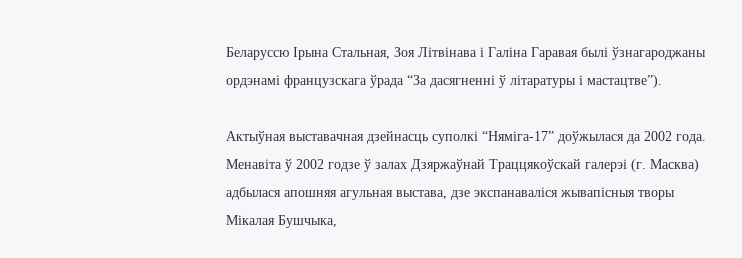Беларуссю Ірына Стальная, Зоя Літвінава і Галіна Гаравая былі ўзнагароджаны ордэнамі французскага ўрада “За дасягненні ў літаратуры і мастацтве”).

Актыўная выставачная дзейнасць суполкі “Няміга-17” доўжылася да 2002 года. Менавіта ў 2002 годзе ў залах Дзяржаўнай Траццякоўскай галерэі (г. Масква) адбылася апошняя агульная выстава, дзе экспанаваліся жывапісныя творы Мікалая Бушчыка,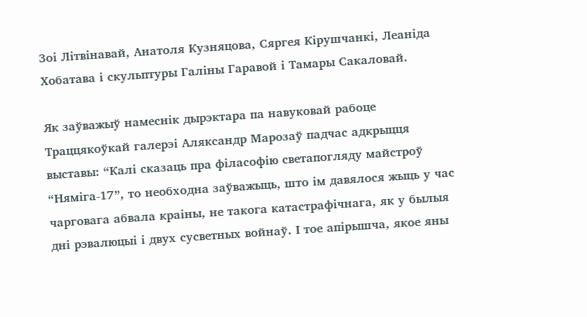Зоі Літвінавай, Анатоля Кузняцова, Сяргея Кірушчанкі, Леаніда Хобатава і скульптуры Галіны Гаравой і Тамары Сакаловай.

Як заўважыў намеснік дырэктара па навуковай рабоце Траццякоўкай галерэі Аляксандр Марозаў падчас адкрыцця выставы: “Калі сказаць пра філасофію светапогляду майстроў “Няміга-17”, то необходна заўважыць, што ім давялося жыць у час чарговага абвала краіны, не такога катастрафічнага, як у былыя дні рэвалюцыі і двух сусветных войнаў. І тое апірышча, якое яны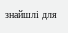знайшлі для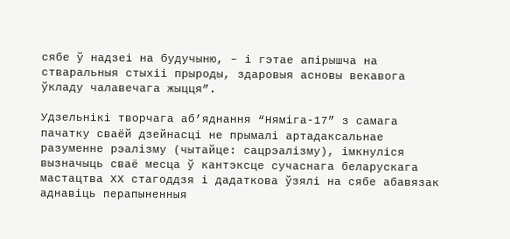сябе ў надзеі на будучыню, – і гэтае апірышча на стваральныя стыхіі прыроды, здаровыя асновы векавога ўкладу чалавечага жыцця”.

Удзельнікі творчага аб’яднання “Няміга-17” з самага пачатку сваёй дзейнасці не прымалі артадаксальнае разуменне рэалізму (чытайце: сацрэалізму), імкнуліся вызначыць сваё месца ў кантэксце сучаснага беларускага мастацтва ХХ стагоддзя і дадаткова ўзялі на сябе абавязак аднавіць перапыненныя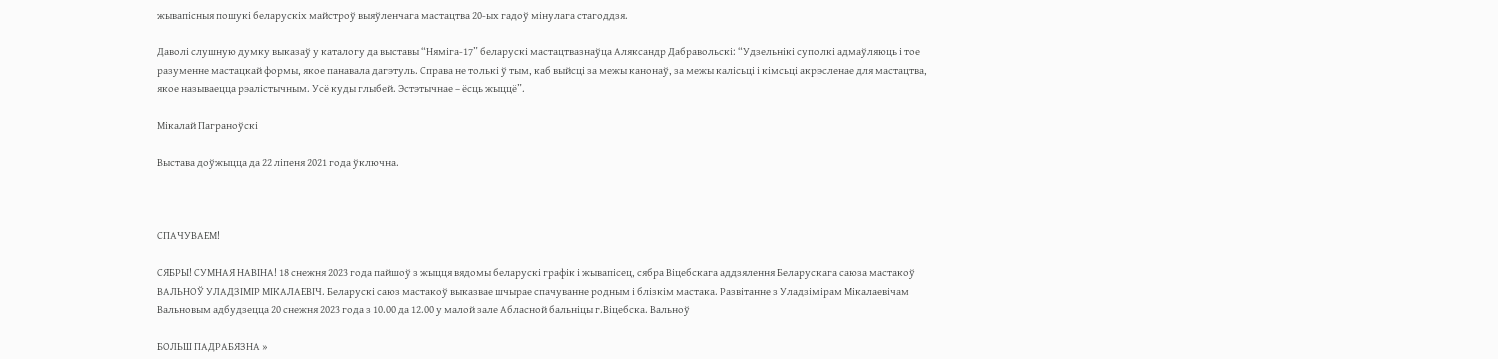жывапісныя пошукі беларускіх майстроў выяўленчага мастацтва 20-ых гадоў мінулага стагоддзя.

Даволі слушную думку выказаў у каталогу да выставы “Няміга-17” беларускі мастацтвазнаўца Аляксандр Дабравольскі: “Удзельнікі суполкі адмаўляюць і тое разуменне мастацкай формы, якое панавала дагэтуль. Справа не толькі ў тым, каб выйсці за межы канонаў, за межы калісьці і кімсьці акрэсленае для мастацтва, якое называецца рэалістычным. Усё куды глыбей. Эстэтычнае – ёсць жыццё”.

Мікалай Паграноўскі

Выстава доўжыцца да 22 ліпеня 2021 года ўключна.



СПАЧУВАЕМ!

СЯБРЫ! СУМНАЯ НАВІНА! 18 снежня 2023 года пайшоў з жыцця вядомы беларускі графік і жывапісец, сябра Віцебскага аддзялення Беларускага саюза мастакоў ВАЛЬНОЎ УЛАДЗІМІР МІКАЛАЕВІЧ. Беларускі саюз мастакоў выказвае шчырае спачуванне родным і блізкім мастака. Развітанне з Уладзімірам Мікалаевічам Вальновым адбудзецца 20 снежня 2023 года з 10.00 да 12.00 у малой зале Абласной бальніцы г.Віцебска. Вальноў

БОЛЬШ ПАДРАБЯЗНА »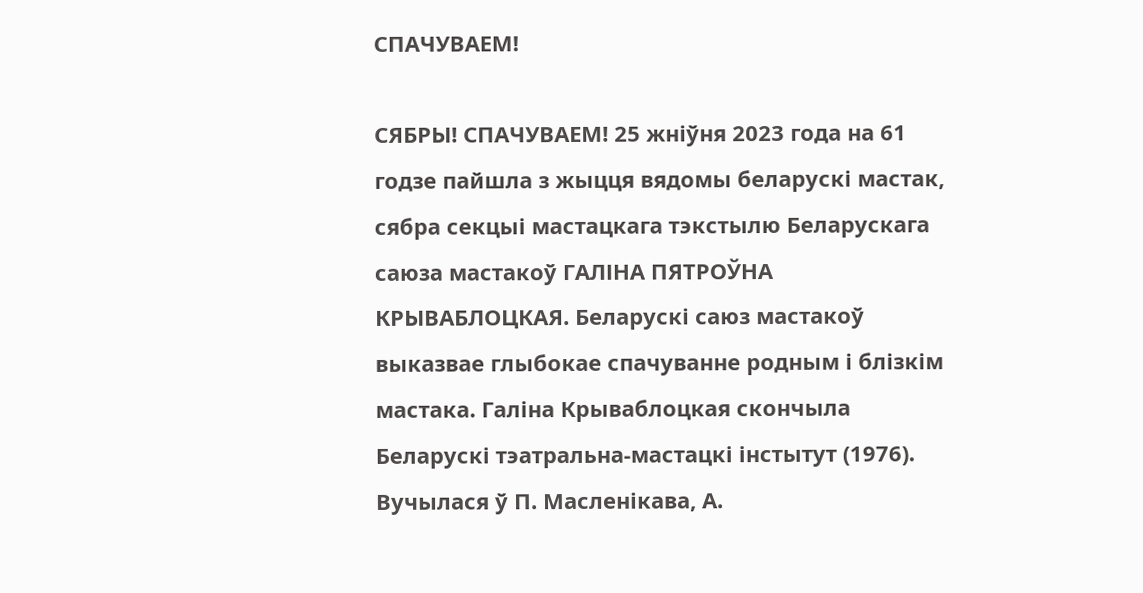СПАЧУВАЕМ!

СЯБРЫ! СПАЧУВАЕМ! 25 жніўня 2023 года на 61 годзе пайшла з жыцця вядомы беларускі мастак, сябра секцыі мастацкага тэкстылю Беларускага саюза мастакоў ГАЛІНА ПЯТРОЎНА КРЫВАБЛОЦКАЯ. Беларускі саюз мастакоў выказвае глыбокае спачуванне родным і блізкім мастака. Галіна Крываблоцкая скончыла Беларускі тэатральна-мастацкі інстытут (1976). Вучылася ў П. Масленікава, А.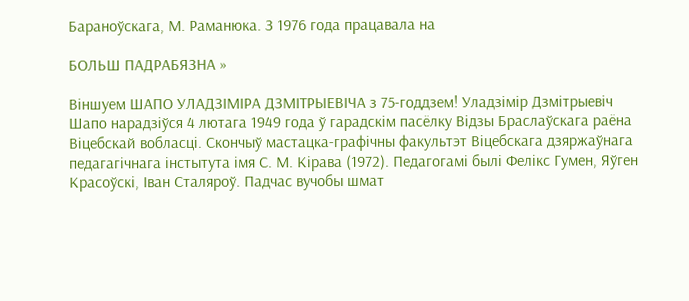Бараноўскага, М. Раманюка. З 1976 года працавала на

БОЛЬШ ПАДРАБЯЗНА »

Віншуем ШАПО УЛАДЗІМІРА ДЗМІТРЫЕВІЧА з 75-годдзем! Уладзімір Дзмітрыевіч Шапо нарадзіўся 4 лютага 1949 года ў гарадскім пасёлку Відзы Браслаўскага раёна Віцебскай вобласці. Скончыў мастацка-графічны факультэт Віцебскага дзяржаўнага педагагічнага інстытута імя С. М. Кірава (1972). Педагогамі былі Фелікс Гумен, Яўген Красоўскі, Іван Сталяроў. Падчас вучобы шмат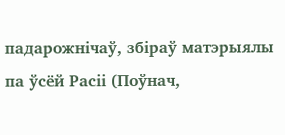падарожнічаў, збіраў матэрыялы па ўсёй Расіі (Поўнач,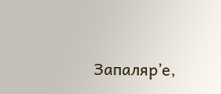Запаляр’е,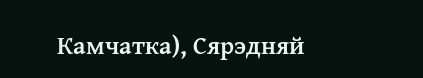Камчатка), Сярэдняй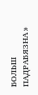БОЛЬШ ПАДРАБЯЗНА »